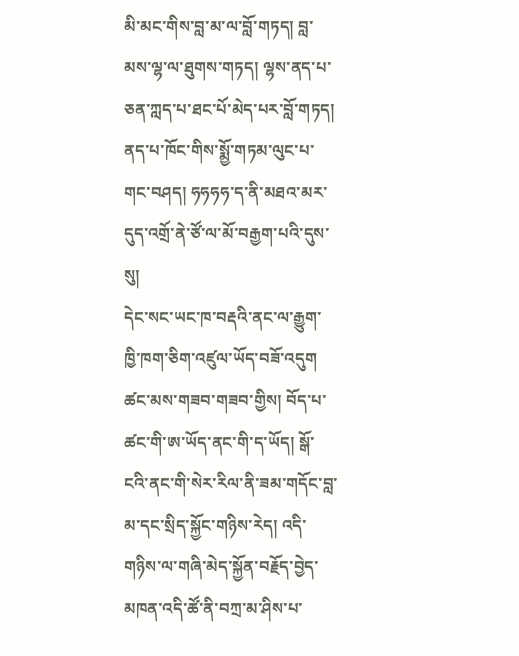མི་མང་གིས་བླ་མ་ལ་བློ་གཏད། བླ་མས་ལྷ་ལ་ཐུགས་གཏད། ལྷས་ནད་པ་ཅན་ཀླད་པ་ཐང་པོ་མེད་པར་བློ་གཏད། ནད་པ་ཁོང་གིས་སྨྱོ་གཏམ་ལུང་པ་གང་བཤད། ཧཧཧཧ་ད་ནི་མཐའ་མར་དུད་འགྲོ་ནེ་ཙོ་ལ་མོ་བརྒྱག་པའི་དུས་སུ།
དེང་སང་ཡང་ཁ་བརྡའི་ནང་ལ་རྒྱུག་ཁྱི་ཁག་ཅིག་འཛུལ་ཡོད་བཟོ་འདུག ཚང་མས་གཟབ་གཟབ་གྱིས། བོད་པ་ཚང་གི་ཨ་ཡོད་ནང་གི་ད་ཡོད། སྒོ་ངའི་ནང་གི་སེར་རིལ་ནི་ཟམ་གདོང་བླ་མ་དང་སྲིད་སྐྱོང་གཉིས་རེད། འདི་གཉིས་ལ་གཞི་མེད་སྐྱོན་བརྗོད་བྱེད་མཁན་འདི་ཚོ་ནི་བཀྲ་མ་ཤིས་པ་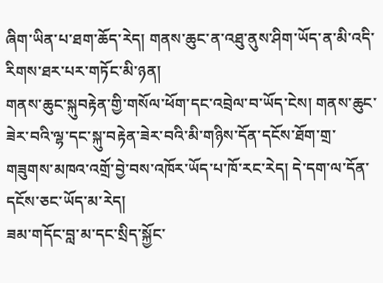ཞིག་ཡིན་པ་ཐག་ཆོད་རེད། གནས་ཆུང་ན་འཐུ་ནུས་ཤིག་ཡོད་ན་མི་འདི་རིགས་ཐར་པར་གཏོང་མི་ཉན།
གནས་ཆུང་སྐུབརྟེན་གྱི་གསོལ་ཕོག་དང་འབྲེལ་བ་ཡོད་ངེས། གནས་ཆུང་ཟེར་བའི་ལྷ་དང་སྐུ་བརྟེན་ཟེར་བའི་མི་གཉིས་དོན་དངོས་ཐོག་གྲ་གཟུགས་མཁའ་འགྲོ་བྱེ་བས་འཁོར་ཡོད་པ་ཁོ་རང་རེད། དེ་དག་ལ་དོན་དངོས་ཅང་ཡོད་མ་རེད།
ཟམ་གདོང་བླ་མ་དང་སྲིད་སྐྱོང་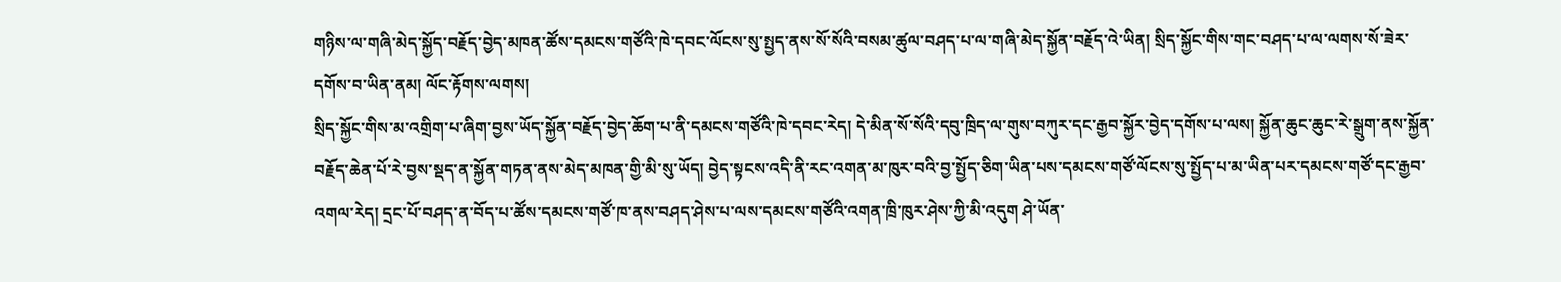གཉིས་ལ་གཞི་མེད་སྐྱོད་བརྗོད་བྱེད་མཁན་ཚོས་དམངས་གཙོའི་ཁེ་དབང་ལོངས་སུ་སྤྱད་ནས་སོ་སོའི་བསམ་ཚུལ་བཤད་པ་ལ་གཞི་མེད་སྐྱོན་བརྗོད་འེ་ཡིན། སྲིད་སྐྱོང་གིས་གང་བཤད་པ་ལ་ལགས་སོ་ཟེར་དགོས་བ་ཡིན་ནམ། ལོང་རྟོགས་ལགས།
སྲིད་སྐྱོང་གིས་མ་འགྲིག་པ་ཞིག་བྱས་ཡོད་སྐྱོན་བརྗོད་བྱེད་ཆོག་པ་ནི་དམངས་གཙོའི་ཁེ་དབང་རེད། དེ་མིན་སོ་སོའི་དབུ་ཁྲིད་ལ་གུས་བཀུར་དང་རྒྱབ་སྐྱོར་བྱེད་དགོས་པ་ལས། སྐྱོན་ཆུང་ཆུང་རེ་སྒྲུག་ནས་སྐྱོན་བརྗོད་ཆེན་པོ་རེ་བྱས་སྡད་ན་སྐྱོན་གཏན་ནས་མེད་མཁན་གྱི་མི་སུ་ཡོད། བྱེད་སྟངས་འདི་ནི་རང་འགན་མ་ཁུར་བའི་བྱ་སྤྱོད་ཅིག་ཡིན་པས་དམངས་གཙོ་ལོངས་སུ་སྤྱོད་པ་མ་ཡིན་པར་དམངས་གཙོ་དང་རྒྱབ་འགལ་རེད། དྲང་པོ་བཤད་ན་བོད་པ་ཚོས་དམངས་གཙོ་ཁ་ནས་བཤད་ཤེས་པ་ལས་དམངས་གཙོའི་འགན་ཁྲི་ཁུར་ཤེས་ཀྱི་མི་འདུག ཤེ་ཡོན་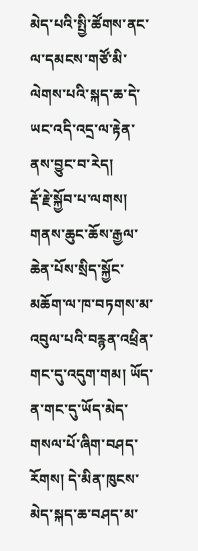མེད་པའི་སྤྱི་ཚོགས་ནང་ལ་དམངས་གཙོ་མི་ལེགས་པའི་སྐད་ཆ་དེ་ཡང་འདི་འདྲ་ལ་རྟེན་ནས་བྱུང་བ་རེད།
རྡོ་རྗེ་སྐྱོབ་པ་ལགས། གནས་ཆུང་ཆོས་རྒྱལ་ཆེན་པོས་སྲིད་སྐྱོང་མཆོག་ལ་ཁ་བཏགས་མ་འབུལ་པའི་བརྙན་འཕྲིན་གང་དུ་འདུག་གམ། ཡོད་ན་གང་དུ་ཡོད་མེད་གསལ་པོ་ཞིག་བཤད་རོགས། དེ་མིན་ཁུངས་མེད་སྐད་ཆ་བཤད་མ་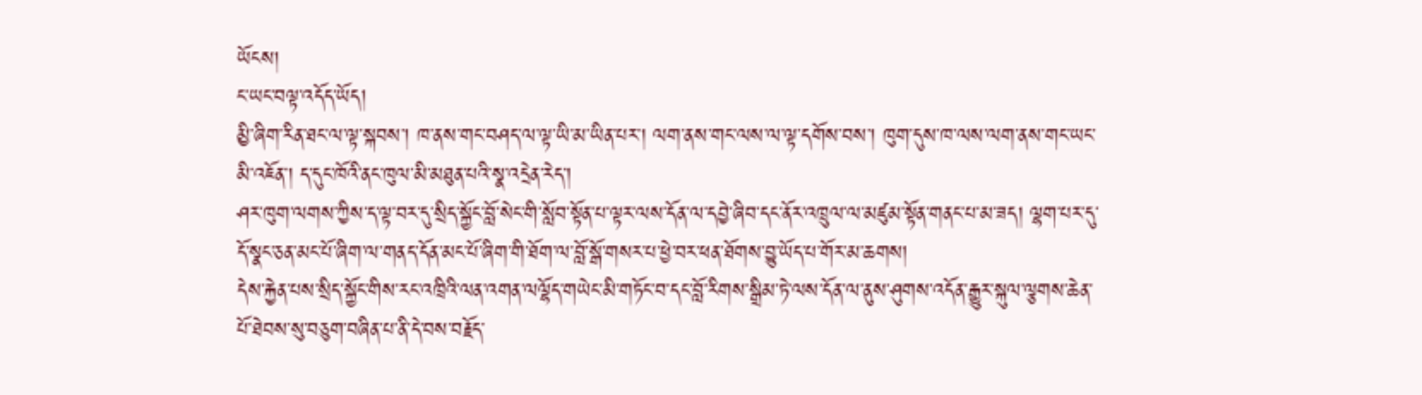ཡོངས།
ང་ཡང་བལྟ་འདོད་ཡོད།
མྱི་ཞིག་རིན་ཐང་ལ་ལྟ་སྐབས་། ཁ་ནས་གང་བཤད་ལ་ལྟ་ཡི་མ་ཡིན་པར་། ལག་ནས་གང་ལས་ལ་ལྟ་དགོས་བས་། ཁུག་དུས་ཁ་ལས་ལག་ནས་གང་ཡང་མི་འཇོན་། ད་དུང་ཁོའི་ནང་ཁུལ་མི་མཐུན་པའི་སྣ་འདྲེན་རེད་།
ཤར་ཁུག་ལགས་ཀྱིས་ད་ལྟ་བར་དུ་སྲིད་སྐྱོང་བློ་སེང་གི་སློབ་སྟོན་པ་ལྟར་ལས་དོན་ལ་དབྱེ་ཞིབ་དང་ནོར་འཁྲུལ་ལ་མཛུམ་སྟོན་གནང་པ་མ་ཟད། ལྷག་པར་དུ་དོ་སྣང་ཅན་མང་པོ་ཞིག་ལ་གནད་དོན་མང་པོ་ཞིག་གི་ཐོག་ལ་བློ་སྒོ་གསར་པ་ཕྱེ་བར་ཕན་ཐོགས་བྱུ་ཡོད་པ་གོར་མ་ཆགས།
དེས་རྐྱེན་པས་སྲིད་སྐྱོང་གིས་རང་འཁྲིའི་ལན་འགན་ལལྷོད་གཡེང་མི་གཏོང་བ་དང་བློ་རིགས་སྒྲིམ་ཏེ་ལས་དོན་ལ་ནུས་ཤུགས་འདོན་རྒྱུར་སྐུལ་ལྕགས་ཆེན་པོ་ཐེབས་སུ་བཅུག་བཞིན་པ་ནི་དེ་བས་བརྗོད་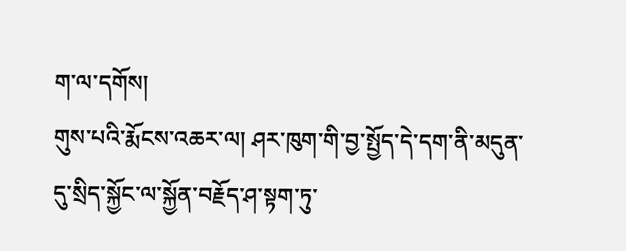ག་ལ་དགོས།
གུས་པའི་རྨོངས་འཆར་ལ། ཤར་ཁུག་གི་བྱ་སྤྱོད་དེ་དག་ནི་མདུན་དུ་སྲིད་སྐྱོང་ལ་སྐྱོན་བརྗོད་ཤ་སྟག་ཏུ་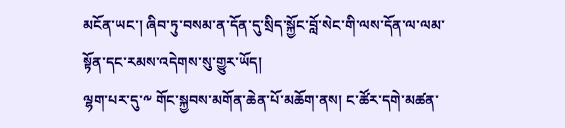མངོན་ཡང་། ཞིབ་ཏུ་བསམ་ན་དོན་དུ་སྲིད་སྐྱོང་བློ་སེང་གི་ལས་དོན་ལ་ལམ་སྟོན་དང་རམས་འདེགས་སུ་གྱུར་ཡོད།
ལྷག་པར་དུ་༸ གོང་སྐྱབས་མགོན་ཆེན་པོ་མཆོག་ནས། ང་ཚོར་དགེ་མཚན་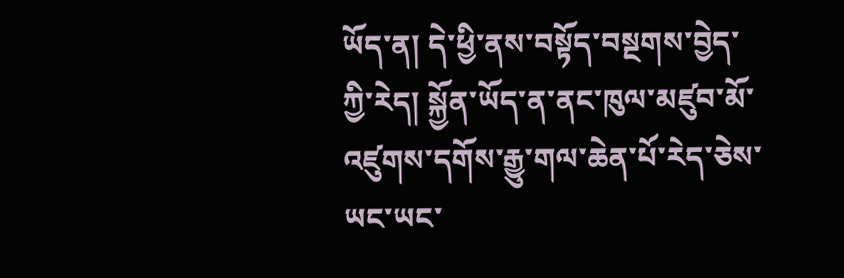ཡོད་ན། དེ་ཕྱི་ནས་བསྟོད་བསྔགས་བྱེད་ཀྱི་རེད། སྐྱོན་ཡོད་ན་ནང་ཁུལ་མཛུབ་མོ་འཛུགས་དགོས་རྒྱུ་གལ་ཆེན་པོ་རེད་ཅེས་ཡང་ཡང་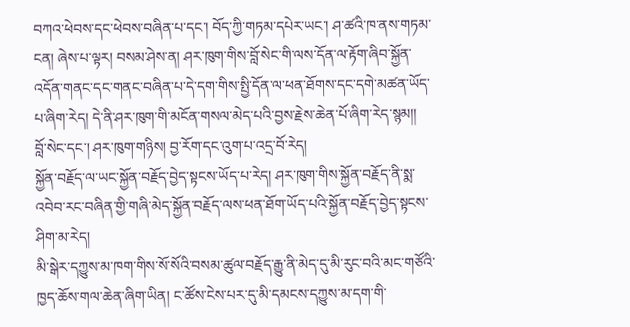བཀའ་ཕེབས་དང་ཕེབས་བཞིན་པ་དང་། བོད་ཀྱི་གཏམ་དཔེར་ཡང་། ཤ་ཚའི་ཁ་ནས་གཏམ་ངན། ཞེས་པ་ལྟར། བསམ་ཤེས་ན། ཤར་ཁུག་གིས་བློ་སེང་གི་ལས་དོན་ལ་རྟོག་ཞིབ་སྐྱོན་འདོན་གནང་དང་གནང་བཞིན་པ་དེ་དག་གིས་སྤྱི་དོན་ལ་ཕན་ཐོགས་དང་དགེ་མཚན་ཡོད་པ་ཞིག་རེད། དེ་ནི་ཤར་ཁུག་གི་མངོན་གསལ་མེད་པའི་བྱས་རྗེས་ཆེན་པོ་ཞིག་རེད་སྙམ།།
བློ་སེང་དང་། ཤར་ཁུག་གཉིས། བྱ་རོག་དང་འུག་པ་འདྲ་བོ་རེད།
སྐྱོན་བརྗོད་ལ་ཡང་སྐྱོན་བརྗོད་བྱེད་སྟངས་ཡོད་པ་རེད། ཤར་ཁུག་གིས་སྐྱོན་བརྗོད་ནི་སྨ་འབེབ་རང་བཞིན་གྱི་གཞི་མེད་སྐྱོན་བརྗོད་ལས་ཕན་ཐོག་ཡོད་པའི་སྐྱོན་བརྗོད་བྱེད་སྟངས་ཤིག་མ་རེད།
མི་སྒེར་དཀྱུས་མ་ཁག་གིས་སོ་སོའི་བསམ་ཚུལ་བརྗོད་རྒྱུ་ནི་མེད་དུ་མི་རུང་བའི་མང་གཙོའི་ཁྱད་ཆོས་གལ་ཆེན་ཞིག་ཡིན། ང་ཚོས་ངེས་པར་དུ་མི་དམངས་དཀྱུས་མ་དག་གི་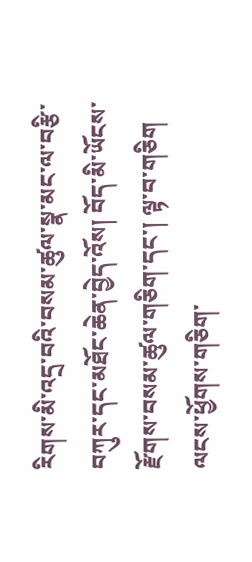རིགས་མི་འདྲ་བའི་བསམ་ཚུལ་སྣ་མང་ལ་བརྩི་བཀུར་དང་མཐོང་ཆེན་བྱེད་འོས། བོད་མི་ཡོངས་རྫོགས་བསམ་ཚུལ་གཅིག་དང་། ལྟ་བ་གཅིག ལངས་ཕྱོགས་གཅིག་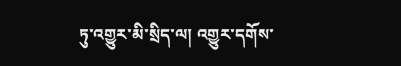ཏུ་འགྱུར་མི་སྲིད་ལ། འགྱུར་དགོས་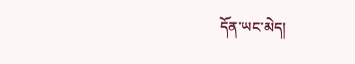དོན་ཡང་མེད།